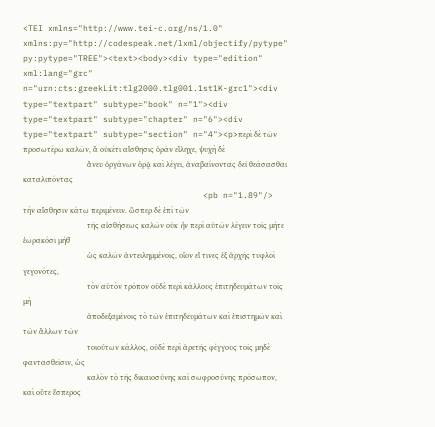<TEI xmlns="http://www.tei-c.org/ns/1.0" xmlns:py="http://codespeak.net/lxml/objectify/pytype" py:pytype="TREE"><text><body><div type="edition" xml:lang="grc" n="urn:cts:greekLit:tlg2000.tlg001.1st1K-grc1"><div type="textpart" subtype="book" n="1"><div type="textpart" subtype="chapter" n="6"><div type="textpart" subtype="section" n="4"><p>περὶ δὲ τῶν προσωτέρω καλῶν, ἃ οὐκέτι αἴσθησις ὁρᾶν εἴληχε, ψυχὴ δὲ
                                ἄνευ ὀργάνων ὁρᾷ καὶ λέγει, ἀναβαίνοντας δεῖ θεάσασθαι καταλιπόντας
                                    <pb n="1.89"/> τὴν αἴσθησιν κάτω περιμένειν. ὥσπερ δὲ ἐπὶ τῶν
                                τῆς αἰσθήσεως καλῶν οὐκ ἦν περὶ αὐτῶν λέγειν τοῖς μήτε ἑωρακόσι μήθ̓
                                ὡς καλῶν ἀντειλημμένοις, οἷον εἴ τινες ἐξ ἀρχῆς τυφλοὶ γεγονότες,
                                τὸν αὐτὸν τρόπον οὐδὲ περὶ κάλλους ἐπιτηδευμάτων τοῖς μὴ
                                ἀποδεξαμένοις τὸ τῶν ἐπιτηδευμάτων καὶ ἐπιστημῶν καὶ τῶν ἄλλων τῶν
                                τοιούτων κάλλος, οὐδὲ περὶ ἀρετῆς φέγγους τοῖς μηδὲ φαντασθεῖσιν, ὡς
                                καλὸν τὸ τῆς δικαιοσύνης καὶ σωφροσύνης πρόσωπον, καὶ οὔτε ἕσπερος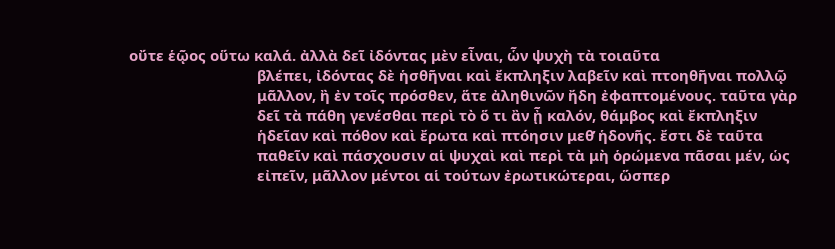οὔτε ἑῷος οὕτω καλά. ἀλλὰ δεῖ ἰδόντας μὲν εἶναι, ὧν ψυχὴ τὰ τοιαῦτα
                                βλέπει, ἰδόντας δὲ ἡσθῆναι καὶ ἔκπληξιν λαβεῖν καὶ πτοηθῆναι πολλῷ
                                μᾶλλον, ἢ ἐν τοῖς πρόσθεν, ἅτε ἀληθινῶν ἤδη ἐφαπτομένους. ταῦτα γὰρ
                                δεῖ τὰ πάθη γενέσθαι περὶ τὸ ὅ τι ἂν ᾖ καλόν, θάμβος καὶ ἔκπληξιν
                                ἡδεῖαν καὶ πόθον καὶ ἔρωτα καὶ πτόησιν μεθ̓ ἡδονῆς. ἔστι δὲ ταῦτα
                                παθεῖν καὶ πάσχουσιν αἱ ψυχαὶ καὶ περὶ τὰ μὴ ὁρώμενα πᾶσαι μέν, ὡς
                                εἰπεῖν, μᾶλλον μέντοι αἱ τούτων ἐρωτικώτεραι, ὥσπερ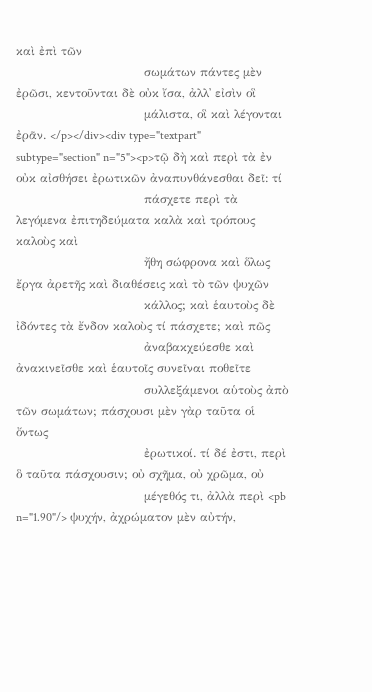καὶ ἐπὶ τῶν
                                σωμάτων πάντες μὲν ἐρῶσι, κεντοῦνται δὲ οὐκ ἴσα, ἀλλ̓ εἰσὶν οἳ
                                μάλιστα, οἳ καὶ λέγονται ἐρᾶν. </p></div><div type="textpart" subtype="section" n="5"><p>τῷ δὴ καὶ περὶ τὰ ἐν οὐκ αἰσθήσει ἐρωτικῶν ἀναπυνθάνεσθαι δεῖ: τί
                                πάσχετε περὶ τὰ λεγόμενα ἐπιτηδεύματα καλὰ καὶ τρόπους καλοὺς καὶ
                                ἤθη σώφρονα καὶ ὅλως ἔργα ἀρετῆς καὶ διαθέσεις καὶ τὸ τῶν ψυχῶν
                                κάλλος; καὶ ἑαυτοὺς δὲ ἰδόντες τὰ ἔνδον καλοὺς τί πάσχετε; καὶ πῶς
                                ἀναβακχεύεσθε καὶ ἀνακινεῖσθε καὶ ἑαυτοῖς συνεῖναι ποθεῖτε
                                συλλεξάμενοι αὑτοὺς ἀπὸ τῶν σωμάτων; πάσχουσι μὲν γὰρ ταῦτα οἱ ὄντως
                                ἐρωτικοί. τί δέ ἐστι, περὶ ὃ ταῦτα πάσχουσιν; οὐ σχῆμα, οὐ χρῶμα, οὐ
                                μέγεθός τι, ἀλλὰ περὶ <pb n="1.90"/> ψυχήν, ἀχρώματον μὲν αὐτήν,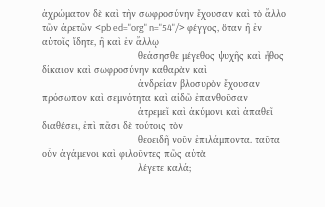ἀχρώματον δὲ καὶ τὴν σωφροσύνην ἔχουσαν καὶ τὸ ἄλλο τῶν ἀρετῶν <pb ed="org" n="54"/> φέγγος, ὅταν ἢ ἐν αὑτοῖς ἴδητε, ἢ καὶ ἐν ἄλλῳ
                                θεάσησθε μέγεθος ψυχῆς καὶ ἦθος δίκαιον καὶ σωφροσύνην καθαρὰν καὶ
                                ἀνδρείαν βλοσυρὸν ἔχουσαν πρόσωπον καὶ σεμνότητα καὶ αἰδῶ ἐπανθοῦσαν
                                ἀτρεμεῖ καὶ ἀκύμονι καὶ ἀπαθεῖ διαθέσει, ἐπὶ πᾶσι δὲ τούτοις τὸν
                                θεοειδῆ νοῦν ἐπιλάμποντα. ταῦτα οὖν ἀγάμενοι καὶ φιλοῦντες πῶς αὐτὰ
                                λέγετε καλά;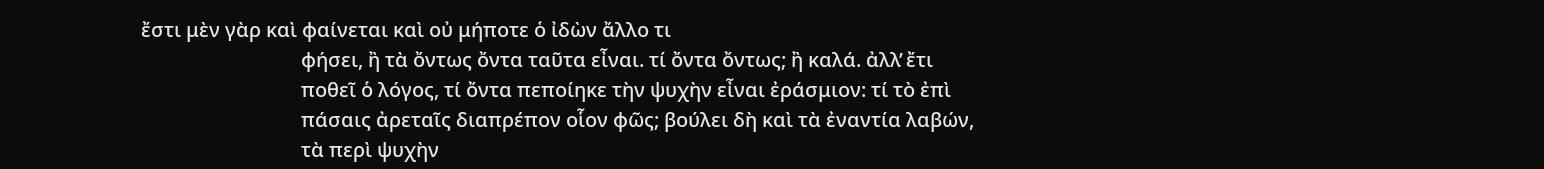ἔστι μὲν γὰρ καὶ φαίνεται καὶ οὐ μήποτε ὁ ἰδὼν ἄλλο τι
                                φήσει, ἢ τὰ ὄντως ὄντα ταῦτα εἶναι. τί ὄντα ὄντως; ἢ καλά. ἀλλ̓ ἔτι
                                ποθεῖ ὁ λόγος, τί ὄντα πεποίηκε τὴν ψυχὴν εἶναι ἐράσμιον: τί τὸ ἐπὶ
                                πάσαις ἀρεταῖς διαπρέπον οἷον φῶς; βούλει δὴ καὶ τὰ ἐναντία λαβών,
                                τὰ περὶ ψυχὴν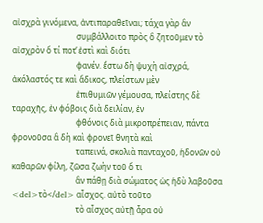αἰσχρὰ γινόμενα, ἀντιπαραθεῖναι; τάχα γὰρ ἂν
                                συμβάλλοιτο πρὸς ὃ ζητοῦμεν τὸ αἰσχρὸν ὅ τί ποτ̓ ἐστὶ καὶ διότι
                                φανέν. ἔστω δὴ ψυχὴ αἰσχρά, ἀκόλαστός τε καὶ ἄδικος, πλείστων μὲν
                                ἐπιθυμιῶν γέμουσα, πλείστης δὲ ταραχῆς, ἐν φόβοις διὰ δειλίαν, ἐν
                                φθόνοις διὰ μικροπρέπειαν, πάντα φρονοῦσα ἃ δὴ καὶ φρονεῖ θνητὰ καὶ
                                ταπεινά, σκολιὰ πανταχοῦ, ἡδονῶν οὐ καθαρῶν φίλη, ζῶσα ζωὴν τοῦ ὅ τι
                                ἂν πάθῃ διὰ σώματος ὡς ἡδὺ λαβοῦσα <del>τὸ</del> αἶσχος. αὐτὸ τοῦτο
                                τὸ αἶσχος αὐτῇ ἆρα οὐ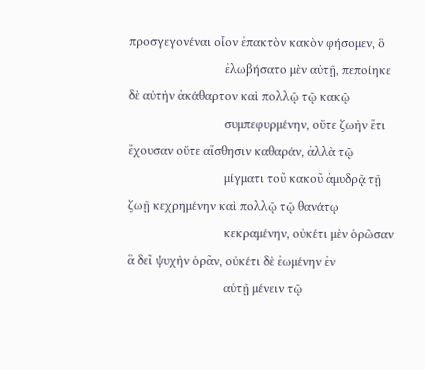προσγεγονέναι οἷον ἐπακτὸν κακὸν φήσομεν, ὃ
                                ἐλωβήσατο μὲν αὐτῇ, πεποίηκε δὲ αὐτὴν ἀκάθαρτον καὶ πολλῷ τῷ κακῷ
                                συμπεφυρμένην, οὔτε ζωὴν ἔτι ἔχουσαν οὔτε αἴσθησιν καθαράν, ἀλλὰ τῷ
                                μίγματι τοῦ κακοῦ ἀμυδρᾷ τῇ ζωῇ κεχρημένην καὶ πολλῷ τῷ θανάτῳ
                                κεκραμένην, οὐκέτι μὲν ὁρῶσαν ἃ δεῖ ψυχὴν ὁρᾶν, οὐκέτι δὲ ἐωμένην ἐν
                                αὑτῇ μένειν τῷ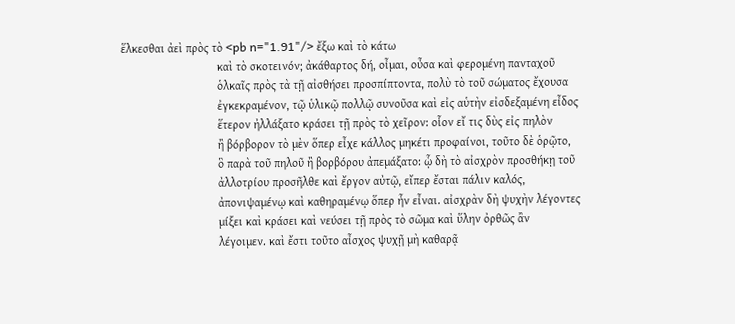ἕλκεσθαι ἀεὶ πρὸς τὸ <pb n="1.91"/> ἔξω καὶ τὸ κάτω
                                καὶ τὸ σκοτεινόν; ἀκάθαρτος δή, οἶμαι, οὖσα καὶ φερομένη πανταχοῦ
                                ὁλκαῖς πρὸς τὰ τῇ αἰσθήσει προσπίπτοντα, πολὺ τὸ τοῦ σώματος ἔχουσα
                                ἐγκεκραμένον, τῷ ὑλικῷ πολλῷ συνοῦσα καὶ εἰς αὑτὴν εἰσδεξαμένη εἶδος
                                ἕτερον ἠλλάξατο κράσει τῇ πρὸς τὸ χεῖρον: οἷον εἴ τις δὺς εἰς πηλὸν
                                ἢ βόρβορον τὸ μὲν ὅπερ εἶχε κάλλος μηκέτι προφαίνοι, τοῦτο δὲ ὁρῷτο,
                                ὃ παρὰ τοῦ πηλοῦ ἢ βορβόρου ἀπεμάξατο: ᾧ δὴ τὸ αἰσχρὸν προσθήκῃ τοῦ
                                ἀλλοτρίου προσῆλθε καὶ ἔργον αὐτῷ, εἴπερ ἔσται πάλιν καλός,
                                ἀπονιψαμένῳ καὶ καθηραμένῳ ὅπερ ἦν εἶναι. αἰσχρὰν δὴ ψυχὴν λέγοντες
                                μίξει καὶ κράσει καὶ νεύσει τῇ πρὸς τὸ σῶμα καὶ ὕλην ὀρθῶς ἂν
                                λέγοιμεν. καὶ ἔστι τοῦτο αἶσχος ψυχῇ μὴ καθαρᾷ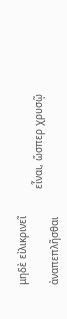μηδὲ εἰλικρινεῖ
                                εἶναι, ὥσπερ χρυσῷ ἀναπεπλῆσθαι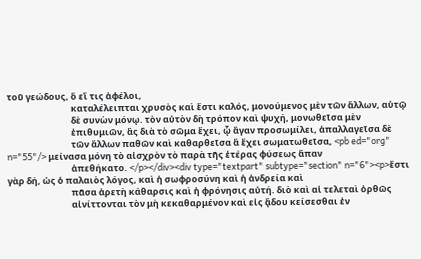τοῦ γεώδους, ὃ εἴ τις ἀφέλοι,
                                καταλέλειπται χρυσὸς καὶ ἔστι καλός, μονούμενος μὲν τῶν ἄλλων, αὑτῷ
                                δὲ συνὼν μόνῳ. τὸν αὐτὸν δὴ τρόπον καὶ ψυχή, μονωθεῖσα μὲν
                                ἐπιθυμιῶν, ἃς διὰ τὸ σῶμα ἔχει, ᾧ ἄγαν προσωμίλει, ἀπαλλαγεῖσα δὲ
                                τῶν ἄλλων παθῶν καὶ καθαρθεῖσα ἃ ἔχει σωματωθεῖσα, <pb ed="org" n="55"/> μείνασα μόνη τὸ αἰσχρὸν τὸ παρὰ τῆς ἑτέρας φύσεως ἅπαν
                                ἀπεθήκατο. </p></div><div type="textpart" subtype="section" n="6"><p>ἔστι γὰρ δή, ὡς ὁ παλαιὸς λόγος, καὶ ἡ σωφροσύνη καὶ ἡ ἀνδρεία καὶ
                                πᾶσα ἀρετὴ κάθαρσις καὶ ἡ φρόνησις αὐτή. διὸ καὶ αἱ τελεταὶ ὀρθῶς
                                αἰνίττονται τὸν μὴ κεκαθαρμένον καὶ εἰς ᾅδου κείσεσθαι ἐν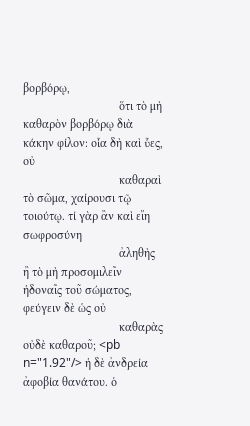βορβόρῳ,
                                ὅτι τὸ μὴ καθαρὸν βορβόρῳ διὰ κάκην φίλον: οἷα δὴ καὶ ὗες, οὐ
                                καθαραὶ τὸ σῶμα, χαίρουσι τῷ τοιούτῳ. τί γὰρ ἂν καὶ εἴη σωφροσύνη
                                ἀληθὴς ἢ τὸ μὴ προσομιλεῖν ἡδοναῖς τοῦ σώματος, φεύγειν δὲ ὡς οὐ
                                καθαρὰς οὐδὲ καθαροῦ; <pb n="1.92"/> ἡ δὲ ἀνδρεία ἀφοβία θανάτου. ὁ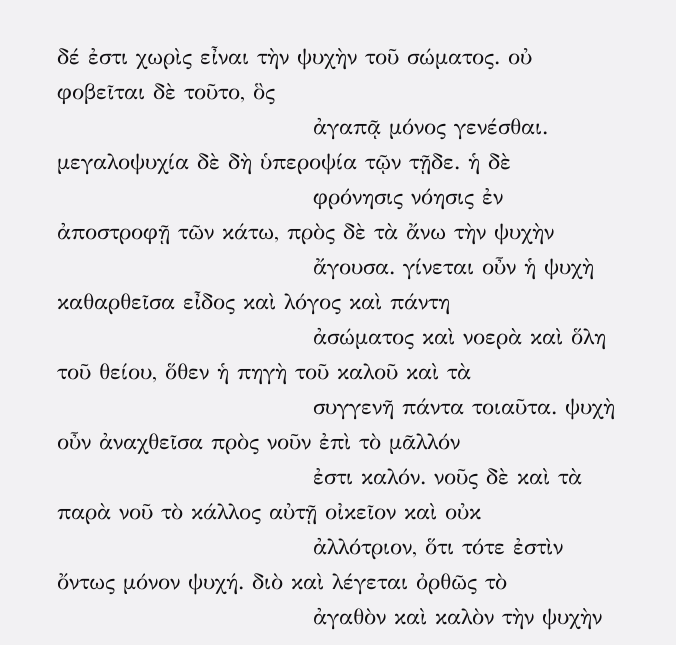δέ ἐστι χωρὶς εἶναι τὴν ψυχὴν τοῦ σώματος. οὐ φοβεῖται δὲ τοῦτο, ὃς
                                ἀγαπᾷ μόνος γενέσθαι. μεγαλοψυχία δὲ δὴ ὑπεροψία τῷν τῇδε. ἡ δὲ
                                φρόνησις νόησις ἐν ἀποστροφῇ τῶν κάτω, πρὸς δὲ τὰ ἄνω τὴν ψυχὴν
                                ἄγουσα. γίνεται οὖν ἡ ψυχὴ καθαρθεῖσα εἶδος καὶ λόγος καὶ πάντη
                                ἀσώματος καὶ νοερὰ καὶ ὅλη τοῦ θείου, ὅθεν ἡ πηγὴ τοῦ καλοῦ καὶ τὰ
                                συγγενῆ πάντα τοιαῦτα. ψυχὴ οὖν ἀναχθεῖσα πρὸς νοῦν ἐπὶ τὸ μᾶλλόν
                                ἐστι καλόν. νοῦς δὲ καὶ τὰ παρὰ νοῦ τὸ κάλλος αὐτῇ οἰκεῖον καὶ οὐκ
                                ἀλλότριον, ὅτι τότε ἐστὶν ὄντως μόνον ψυχή. διὸ καὶ λέγεται ὀρθῶς τὸ
                                ἀγαθὸν καὶ καλὸν τὴν ψυχὴν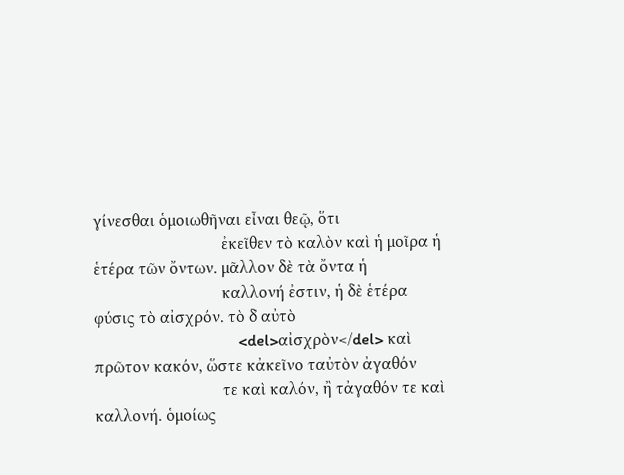γίνεσθαι ὁμοιωθῆναι εἶναι θεῷ, ὅτι
                                ἐκεῖθεν τὸ καλὸν καὶ ἡ μοῖρα ἡ ἑτέρα τῶν ὄντων. μᾶλλον δὲ τὰ ὄντα ἡ
                                καλλονή ἐστιν, ἡ δὲ ἑτέρα φύσις τὸ αἰσχρόν. τὸ δ̓ αὐτὸ
                                    <del>αἰσχρὸν</del> καὶ πρῶτον κακόν, ὥστε κἀκεῖνο ταὐτὸν ἀγαθόν
                                τε καὶ καλόν, ἢ τἀγαθόν τε καὶ καλλονή. ὁμοίως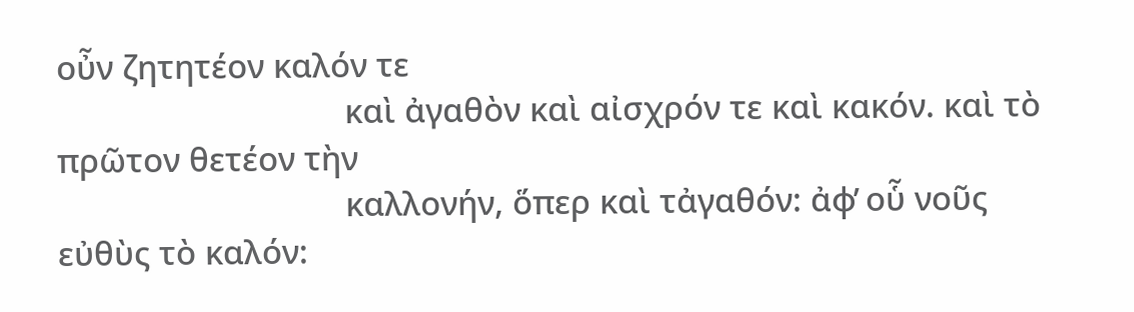οὖν ζητητέον καλόν τε
                                καὶ ἀγαθὸν καὶ αἰσχρόν τε καὶ κακόν. καὶ τὸ πρῶτον θετέον τὴν
                                καλλονήν, ὅπερ καὶ τἀγαθόν: ἀφ̓ οὗ νοῦς εὐθὺς τὸ καλόν: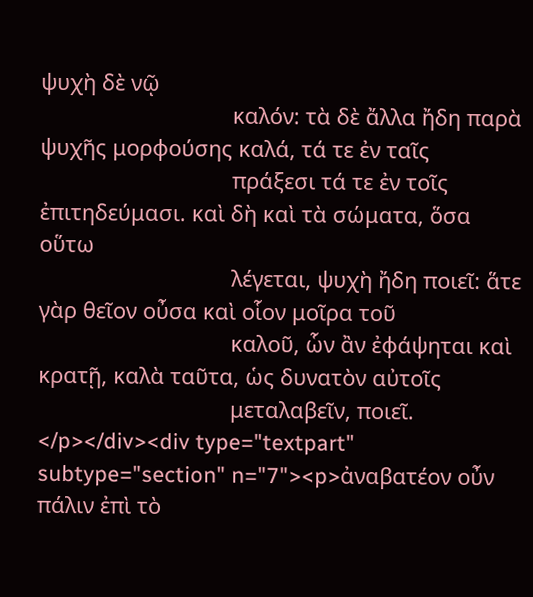ψυχὴ δὲ νῷ
                                καλόν: τὰ δὲ ἄλλα ἤδη παρὰ ψυχῆς μορφούσης καλά, τά τε ἐν ταῖς
                                πράξεσι τά τε ἐν τοῖς ἐπιτηδεύμασι. καὶ δὴ καὶ τὰ σώματα, ὅσα οὕτω
                                λέγεται, ψυχὴ ἤδη ποιεῖ: ἅτε γὰρ θεῖον οὖσα καὶ οἷον μοῖρα τοῦ
                                καλοῦ, ὧν ἂν ἐφάψηται καὶ κρατῇ, καλὰ ταῦτα, ὡς δυνατὸν αὐτοῖς
                                μεταλαβεῖν, ποιεῖ. </p></div><div type="textpart" subtype="section" n="7"><p>ἀναβατέον οὖν πάλιν ἐπὶ τὸ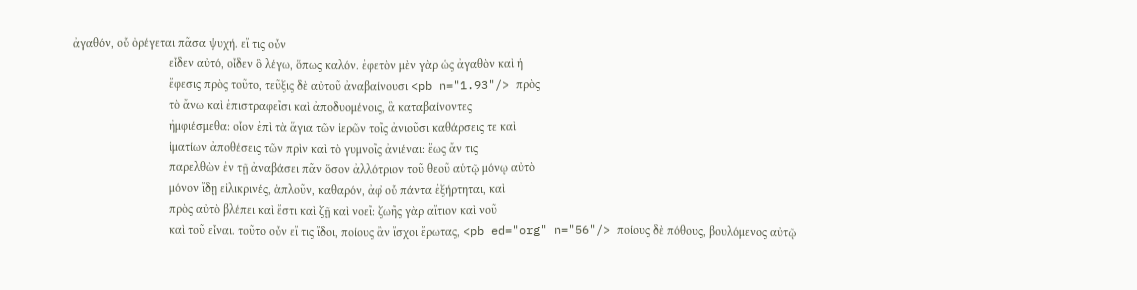ἀγαθόν, οὗ ὀρέγεται πᾶσα ψυχή. εἴ τις οὖν
                                εἶδεν αὐτό, οἶδεν ὃ λέγω, ὅπως καλόν. ἐφετὸν μὲν γὰρ ὡς ἀγαθὸν καὶ ἡ
                                ἔφεσις πρὸς τοῦτο, τεῦξις δὲ αὐτοῦ ἀναβαίνουσι <pb n="1.93"/> πρὸς
                                τὸ ἄνω καὶ ἐπιστραφεῖσι καὶ ἀποδυομένοις, ἃ καταβαίνοντες
                                ἠμφιέσμεθα: οἷον ἐπὶ τὰ ἅγια τῶν ἱερῶν τοῖς ἀνιοῦσι καθάρσεις τε καὶ
                                ἱματίων ἀποθέσεις τῶν πρὶν καὶ τὸ γυμνοῖς ἀνιέναι: ἕως ἄν τις
                                παρελθὼν ἐν τῇ ἀναβάσει πᾶν ὅσον ἀλλότριον τοῦ θεοῦ αὑτῷ μόνῳ αὐτὸ
                                μόνον ἴδῃ εἰλικρινές, ἁπλοῦν, καθαρόν, ἀφ̓ οὗ πάντα ἐξήρτηται, καὶ
                                πρὸς αὐτὸ βλέπει καὶ ἔστι καὶ ζῇ καὶ νοεῖ: ζωῆς γὰρ αἴτιον καὶ νοῦ
                                καὶ τοῦ εἶναι. τοῦτο οὖν εἴ τις ἴδοι, ποίους ἂν ἴσχοι ἔρωτας, <pb ed="org" n="56"/> ποίους δὲ πόθους, βουλόμενος αὐτῷ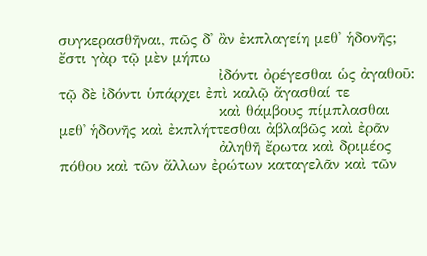συγκερασθῆναι, πῶς δ̓ ἂν ἐκπλαγείη μεθ̓ ἡδονῆς; ἔστι γὰρ τῷ μὲν μήπω
                                ἰδόντι ὀρέγεσθαι ὡς ἀγαθοῦ: τῷ δὲ ἰδόντι ὑπάρχει ἐπὶ καλῷ ἄγασθαί τε
                                καὶ θάμβους πίμπλασθαι μεθ̓ ἡδονῆς καὶ ἐκπλήττεσθαι ἀβλαβῶς καὶ ἐρᾶν
                                ἀληθῆ ἔρωτα καὶ δριμέος πόθου καὶ τῶν ἄλλων ἐρώτων καταγελᾶν καὶ τῶν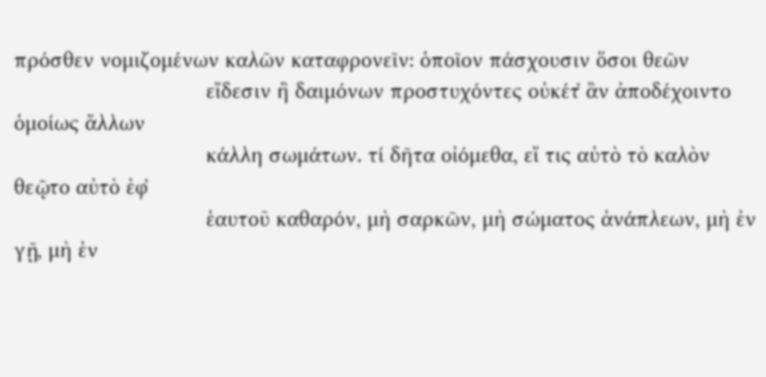πρόσθεν νομιζομένων καλῶν καταφρονεῖν: ὁποῖον πάσχουσιν ὅσοι θεῶν
                                εἴδεσιν ἢ δαιμόνων προστυχόντες οὐκέτ̓ ἂν ἀποδέχοιντο ὁμοίως ἄλλων
                                κάλλη σωμάτων. τί δῆτα οἰόμεθα, εἴ τις αὐτὸ τὸ καλὸν θεῷτο αὐτὸ ἐφ̓
                                ἑαυτοῦ καθαρόν, μὴ σαρκῶν, μὴ σώματος ἀνάπλεων, μὴ ἐν γῇ, μὴ ἐν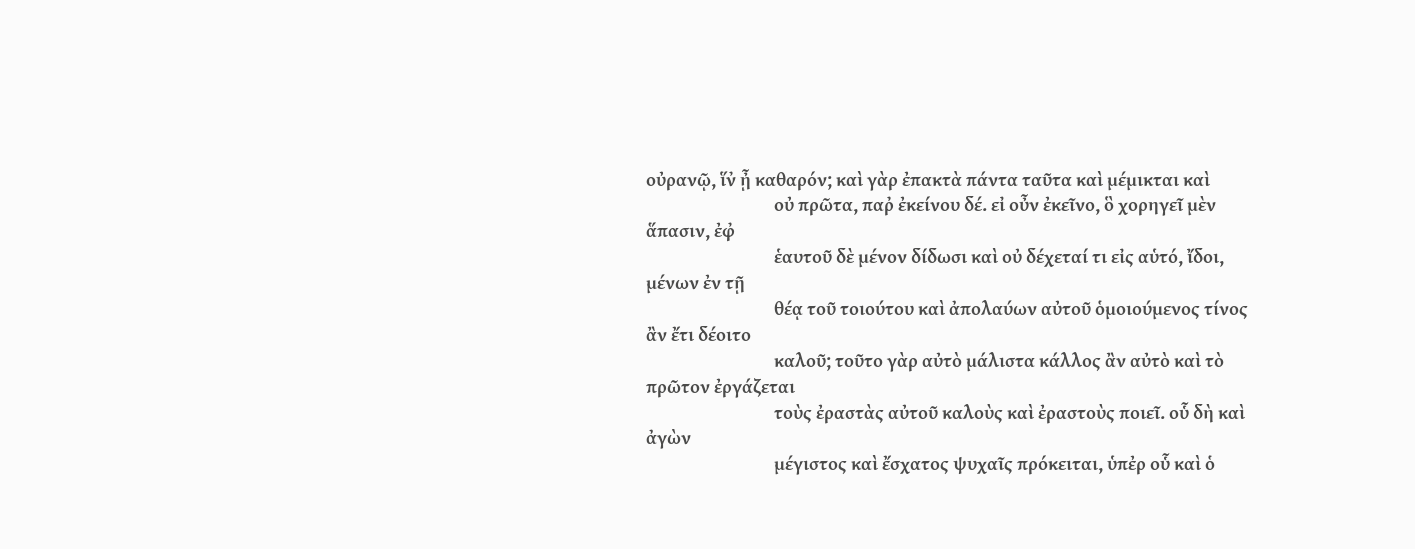οὐρανῷ, ἵν̓ ᾖ καθαρόν; καὶ γὰρ ἐπακτὰ πάντα ταῦτα καὶ μέμικται καὶ
                                οὐ πρῶτα, παῤ ἐκείνου δέ. εἰ οὖν ἐκεῖνο, ὃ χορηγεῖ μὲν ἅπασιν, ἐφ̓
                                ἑαυτοῦ δὲ μένον δίδωσι καὶ οὐ δέχεταί τι εἰς αὑτό, ἴδοι, μένων ἐν τῇ
                                θέᾳ τοῦ τοιούτου καὶ ἀπολαύων αὐτοῦ ὁμοιούμενος τίνος ἂν ἔτι δέοιτο
                                καλοῦ; τοῦτο γὰρ αὐτὸ μάλιστα κάλλος ἂν αὐτὸ καὶ τὸ πρῶτον ἐργάζεται
                                τοὺς ἐραστὰς αὐτοῦ καλοὺς καὶ ἐραστοὺς ποιεῖ. οὗ δὴ καὶ ἀγὼν
                                μέγιστος καὶ ἔσχατος ψυχαῖς πρόκειται, ὑπἐρ οὗ καὶ ὁ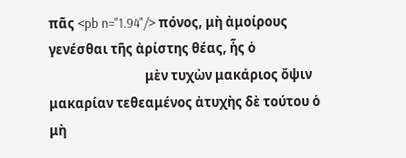πᾶς <pb n="1.94"/> πόνος, μὴ ἀμοίρους γενέσθαι τῆς ἀρίστης θέας, ἧς ὁ
                                μὲν τυχὼν μακάριος ὄψιν μακαρίαν τεθεαμένος ἀτυχὴς δὲ τούτου ὁ μὴ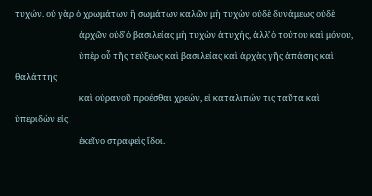τυχών. οὐ γὰρ ὁ χρωμάτων ἢ σωμάτων καλῶν μὴ τυχὼν οὐδὲ δυνάμεως οὐδὲ
                                ἀρχῶν οὐδ̓ ὁ βασιλείας μὴ τυχὼν ἀτυχής, ἀλλ̓ ὁ τούτου καὶ μόνου,
                                ὑπὲρ οὗ τῆς τεύξεως καὶ βασιλείας καὶ ἀρχὰς γῆς ἁπάσης καὶ θαλάττης
                                καὶ οὐρανοῦ προέσθαι χρεών, εἰ καταλιπών τις ταῦτα καὶ ὑπεριδὼν εἰς
                                ἐκεῖνο στραφεὶς ἴδοι.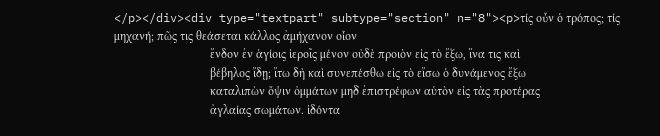</p></div><div type="textpart" subtype="section" n="8"><p>τίς οὖν ὁ τρόπος; τίς μηχανή; πῶς τις θεάσεται κάλλος ἀμήχανον οἷον
                                ἔνδον ἐν ἁγίοις ἱεροῖς μένον οὐδὲ προιὸν εἰς τὸ ἔξω, ἵνα τις καὶ
                                βέβηλος ἴδῃ; ἴτω δὴ καὶ συνεπέσθω εἰς τὸ εἴσω ὁ δυνάμενος ἔξω
                                καταλιπὼν ὄψιν ὀμμάτων μηδ̓ ἐπιστρέφων αὑτὸν εἰς τὰς προτέρας
                                ἀγλαίας σωμάτων. ἰδόντα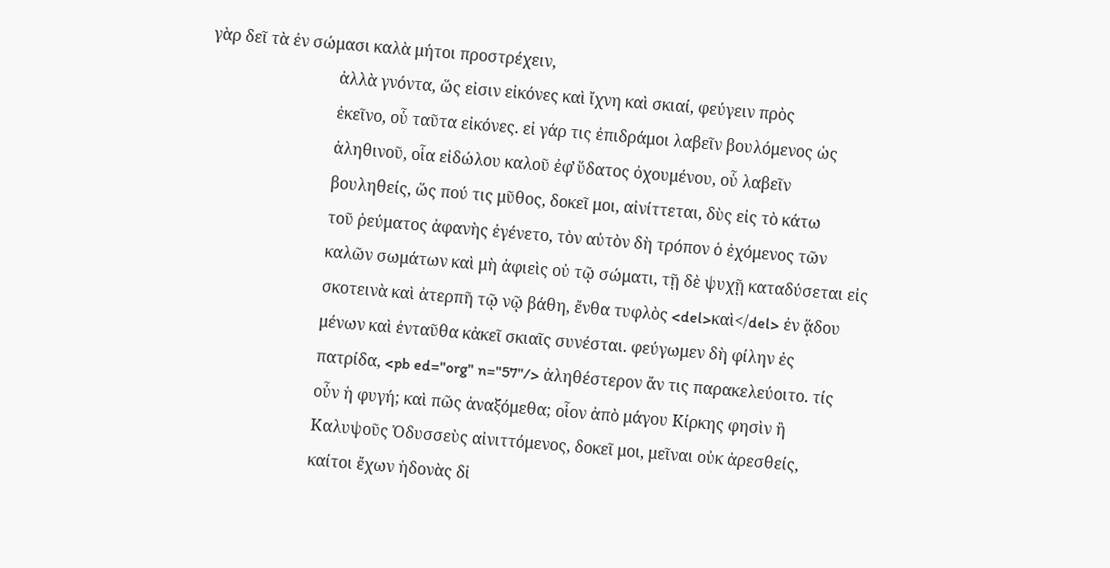γὰρ δεῖ τὰ ἐν σώμασι καλὰ μήτοι προστρέχειν,
                                ἀλλὰ γνόντα, ὥς εἰσιν εἰκόνες καὶ ἴχνη καὶ σκιαί, φεύγειν πρὸς
                                ἐκεῖνο, οὗ ταῦτα εἰκόνες. εἰ γάρ τις ἐπιδράμοι λαβεῖν βουλόμενος ὡς
                                ἀληθινοῦ, οἷα εἰδώλου καλοῦ ἐφ̓ ὕδατος ὀχουμένου, οὗ λαβεῖν
                                βουληθείς, ὥς πού τις μῦθος, δοκεῖ μοι, αἰνίττεται, δὺς εἰς τὸ κάτω
                                τοῦ ῥεύματος ἀφανὴς ἐγένετο, τὸν αὐτὸν δὴ τρόπον ὁ ἐχόμενος τῶν
                                καλῶν σωμάτων καὶ μὴ ἀφιεὶς οὐ τῷ σώματι, τῇ δὲ ψυχῇ καταδύσεται εἰς
                                σκοτεινὰ καὶ ἀτερπῆ τῷ νῷ βάθη, ἔνθα τυφλὸς <del>καὶ</del> ἐν ᾅδου
                                μένων καὶ ἐνταῦθα κἀκεῖ σκιαῖς συνέσται. φεύγωμεν δὴ φίλην ἐς
                                πατρίδα, <pb ed="org" n="57"/> ἀληθέστερον ἄν τις παρακελεύοιτο. τίς
                                οὖν ἡ φυγή; καὶ πῶς ἀναξόμεθα; οἷον ἀπὸ μάγου Κίρκης φησὶν ἢ
                                Καλυψοῦς Ὀδυσσεὺς αἰνιττόμενος, δοκεῖ μοι, μεῖναι οὐκ ἀρεσθείς,
                                καίτοι ἔχων ἡδονὰς δἰ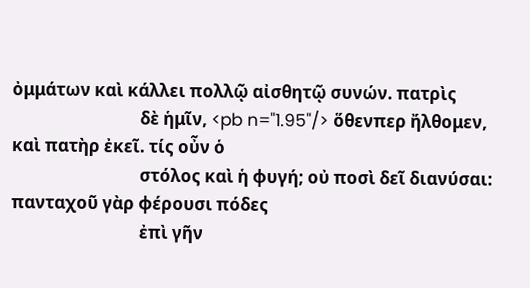ὀμμάτων καὶ κάλλει πολλῷ αἰσθητῷ συνών. πατρὶς
                                δὲ ἡμῖν, <pb n="1.95"/> ὅθενπερ ἤλθομεν, καὶ πατὴρ ἐκεῖ. τίς οὖν ὁ
                                στόλος καὶ ἡ φυγή; οὐ ποσὶ δεῖ διανύσαι: πανταχοῦ γὰρ φέρουσι πόδες
                                ἐπὶ γῆν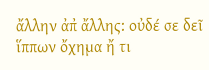ἄλλην ἀπ̓ ἄλλης: οὐδέ σε δεῖ ἵππων ὄχημα ἤ τι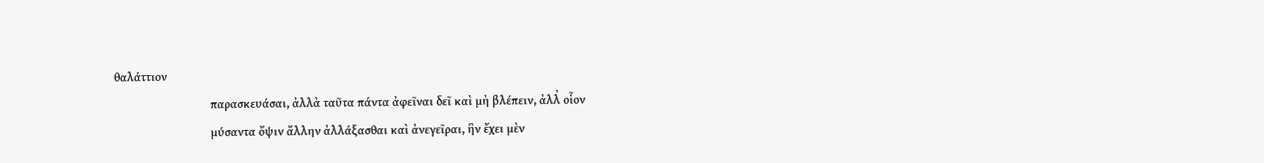θαλάττιον
                                παρασκευάσαι, ἀλλὰ ταῦτα πάντα ἀφεῖναι δεῖ καὶ μὴ βλέπειν, ἀλλ̓ οἷον
                                μύσαντα ὄψιν ἄλλην ἀλλάξασθαι καὶ ἀνεγεῖραι, ἣν ἔχει μὲν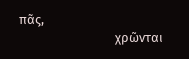πᾶς,
                                χρῶνται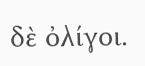δὲ ὀλίγοι.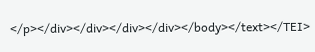</p></div></div></div></div></body></text></TEI>